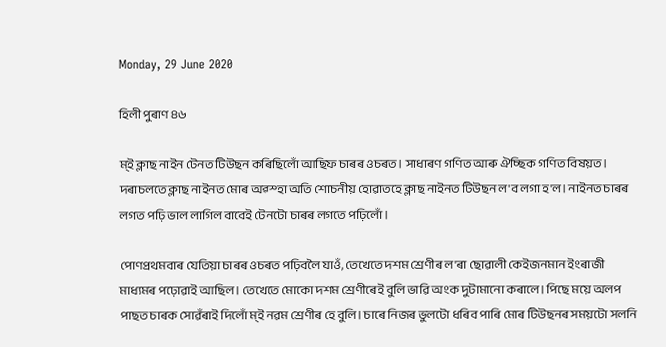Monday, 29 June 2020

হিলী পুৰাণ ৪৬

ম্ই ক্লাছ নাইন টেনত টিউছন কৰিছিলোঁ আছিফ চাৰৰ ওচৰত। সাধাৰণ গণিত আৰু ঐচ্ছিক গণিত বিষয়ত। দৰাচলতে ক্লাছ নাইনত মোৰ অৱ্স্হা অতি শোচনীয় হোৱাতহে ক্লাছ নাইনত টিউছন ল'ব লগা হ'ল। নাইনত চাৰৰ লগত পঢ়ি ভাল লাগিল বাবেই টেনটো চাৰৰ লগতে পঢ়িলোঁ।

পোণপ্ৰথমবাৰ যেতিয়া চাৰৰ ওচৰত পঢ়িবলৈ যাওঁ, তেখেতে দশম শ্ৰেণীৰ ল'ৰা ছোৱালী কেইজনমান ইংৰাজী মাধ্যমৰ পঢ়োৱাই আছিল। তেখেতে মোকো দশম শ্ৰেণীৰেই বুলি ভাৱি অংক দুটামানো কৰালে। পিছে ময়ে অলপ পাছত চাৰক সোৱঁৰাই দিলোঁ ম্ই নৱম শ্ৰেণীৰ হে বুলি। চাৰে নিজৰ ভুলটো ধৰিব পাৰি মোৰ টিউছনৰ সময়টো সলনি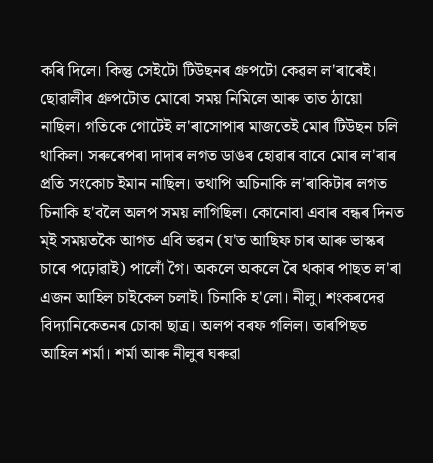কৰি দিলে। কিন্তু সেইটো টিউছনৰ গ্ৰুপটো কেৱল ল'ৰাৰেই। ছোৱালীৰ গ্ৰুপটোত মোৰো সময় নিমিলে আৰু তাত ঠায়ো নাছিল। গতিকে গোটেই ল'ৰাসোপাৰ মাজতেই মোৰ টিউছন চলি থাকিল। সৰুৰেপৰা দাদাৰ লগত ডাঙৰ হোৱাৰ বাবে মোৰ ল'ৰাৰ প্ৰতি সংকোচ ইমান নাছিল। তথাপি অচিনাকি ল'ৰাকিটাৰ লগত চিনাকি হ'বলৈ অলপ সময় লাগিছিল। কোনোবা এবাৰ বন্ধৰ দিনত ম্ই সময়তকৈ আগত এবি ভৱন (য'ত আছিফ চাৰ আৰু ভাস্কৰ চাৰে পঢ়োৱাই) পালোঁ গৈ। অকলে অকলে ৰৈ থকাৰ পাছত ল'ৰা এজন আহিল চাইকেল চলাই। চিনাকি হ'লো। নীলু। শংকৰদেৱ বিদ্যানিকেতনৰ চোকা ছাত্ৰ। অলপ বৰফ গলিল। তাৰপিছত আহিল শৰ্মা। শৰ্মা আৰু নীলুৰ ঘৰুৱা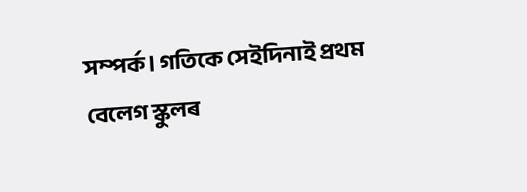সম্পৰ্ক। গতিকে সেইদিনাই প্ৰথম বেলেগ স্কুলৰ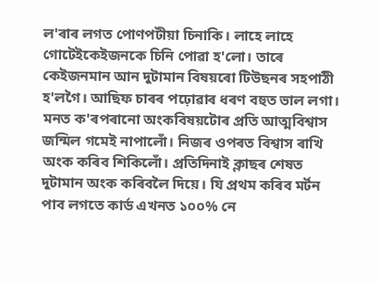ল'ৰাৰ লগত পোণপটীয়া চিনাকি। লাহে লাহে গোটেইকেইজনকে চিনি পোৱা হ'লো। তাৰে কেইজনমান আন দুটামান বিষয়ৰো টিউছনৰ সহপাঠী হ'লগৈ। আছিফ চাৰৰ পঢ়োৱাৰ ধৰণ বহুত ভাল লগা। মনত ক'ৰপৰানো অংকবিষয়টোৰ প্ৰতি আত্মবিশ্বাস জন্মিল গমেই নাপালোঁ। নিজৰ ওপৰত বিশ্ৱাস ৰাখি অংক কৰিব শিকিলোঁ। প্ৰতিদিনাই ক্লাছৰ শেষত দুটামান অংক কৰিবলৈ দিয়ে। যি প্ৰথম কৰিব মৰ্টন পাব লগতে কাৰ্ড এখনত ১০০% নে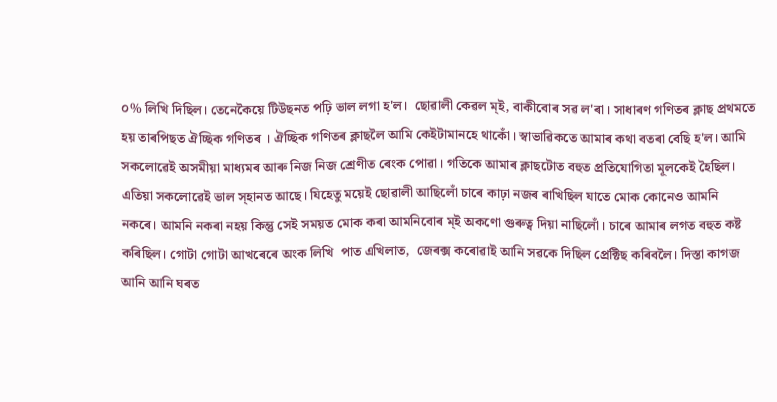০% লিখি দিছিল। তেনেকৈয়ে টিউছনত পঢ়ি ভাল লগা হ'ল।  ছোৱালী কেৱল ম্ই, বাকীবোৰ সৱ ল'ৰা। সাধাৰণ গণিতৰ ক্লাছ প্ৰথমতে হয় তাৰপিছত ঐচ্ছিক গণিতৰ । ঐচ্ছিক গণিতৰ ক্লাছলৈ আমি কেইটামানহে থাকোঁ। স্ৱাভাৱিকতে আমাৰ কথা বতৰা বেছি হ'ল। আমি সকলোৱেই অসমীয়া মাধ্যমৰ আৰু নিজ নিজ শ্ৰেণীত ৰেংক পোৱা। গতিকে আমাৰ ক্লাছটোত বহুত প্ৰতিযোগিতা মূলকেই হৈছিল।
এতিয়া সকলোৱেই ভাল স্হানত আছে। যিহেতু ময়েই ছোৱালী আছিলোঁ চাৰে কাঢ়া নজৰ ৰাখিছিল যাতে মোক কোনেও আমনি নকৰে। আমনি নকৰা নহয় কিন্তু সেই সময়ত মোক কৰা আমনিবোৰ ম্ই অকণো গুৰুত্ব দিয়া নাছিলোঁ। চাৰে আমাৰ লগত বহুত কষ্ট কৰিছিল। গোটা গোটা আখৰেৰে অংক লিখি  পাত এখিলাত,  জেৰক্স কৰোৱাই আনি সৱকে দিছিল প্ৰেক্টিছ কৰিবলৈ। দিস্তা কাগজ আনি আনি ঘৰত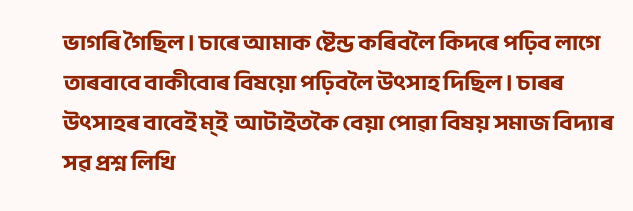ভাগৰি গৈছিল। চাৰে আমাক ষ্টেন্ড কৰিবলৈ কিদৰে পঢ়িব লাগে তাৰবাবে বাকীবোৰ বিষয়ো পঢ়িবলৈ উৎসাহ দিছিল। চাৰৰ উৎসাহৰ বাবেই ম্ই  আটাইতকৈ বেয়া পোৱা বিষয় সমাজ বিদ্যাৰ সৱ প্ৰশ্ন লিখি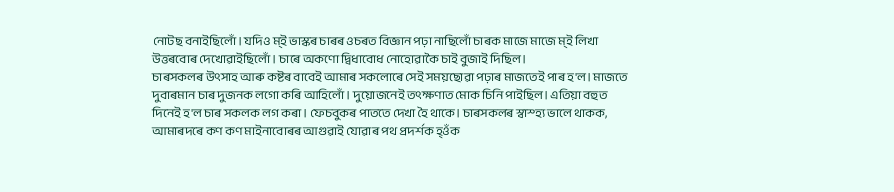নোটছ বনাইছিলোঁ। যদিও ম্ই ভাস্কৰ চাৰৰ ওচৰত বিজ্ঞান পঢ়া নাছিলোঁ চাৰক মাজে মাজে ম্ই লিখা উত্তৰবোৰ দেখোৱাইছিলোঁ। চাৰে অকণো দ্বিধাবোধ নোহোৱাকৈ চাই বুজাই দিছিল।
চাৰসকলৰ উৎসাহ আৰু কষ্টৰ বাবেই আমাৰ সকলোৰে সেই সময়ছোৱা পঢ়াৰ মাজতেই পাৰ হ'ল। মাজতে দুবাৰমান চাৰ দুজনক লগো কৰি আহিলোঁ। দুয়োজনেই তৎক্ষণাত মোক চিনি পাইছিল। এতিয়া বহুত দিনেই হ'ল চাৰ সকলক লগ কৰা। ফেচবুকৰ পাততে দেখা হৈ থাকে। চাৰসকলৰ স্বাস্হ্য ভালে থাকক, আমাৰদৰে কণ কণ মাইনাবোৰৰ আগুৱাই যোৱাৰ পথ প্ৰদৰ্শক হ্ওঁক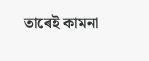তাৰেই কামনা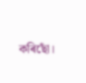কৰিছোঁ।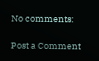No comments:

Post a Comment